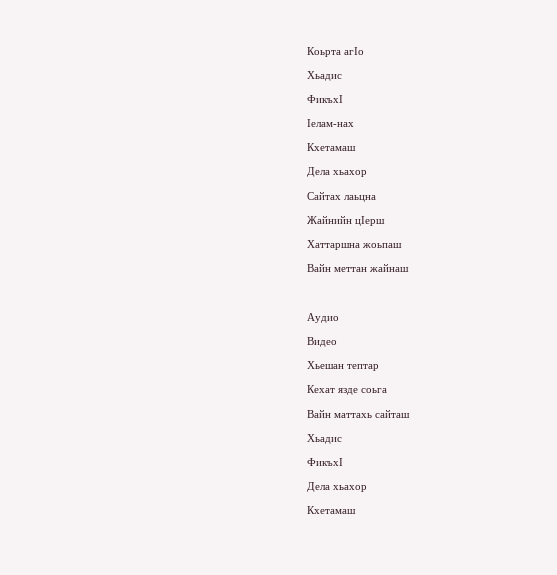Коьрта агIо

Хьадис

ФикъхI

Iелам-нах

Кхетамаш

Дела хьахор

Сайтах лаьцна

Жайнийн цIерш

Хаттаршна жоьпаш

Вайн меттан жайнаш



Аудио

Видео

Хьешан тептар

Кехат язде соьга

Вайн маттахь сайташ

Хьадис

ФикъхI

Дела хьахор

Кхетамаш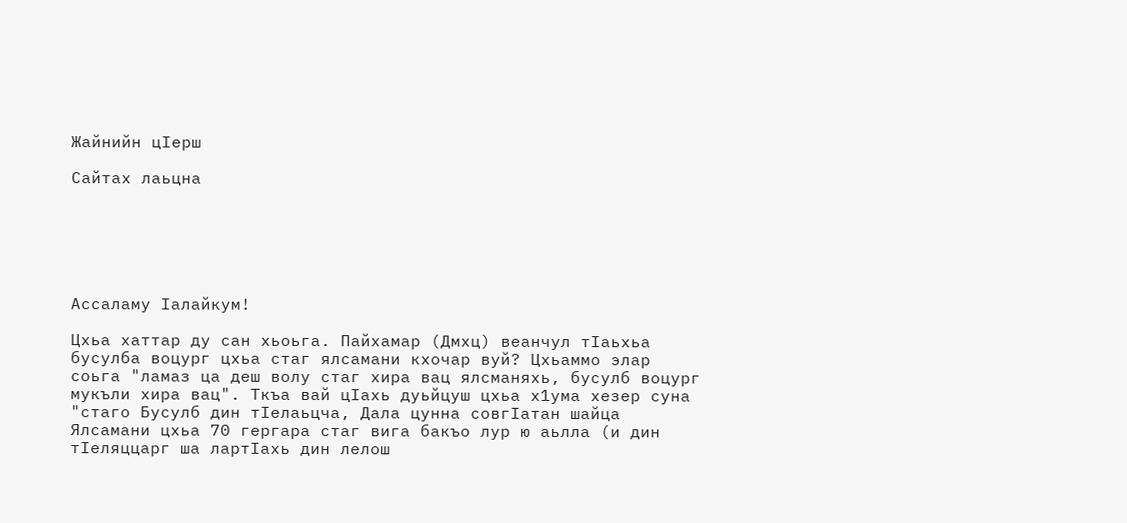Жайнийн цIерш

Сайтах лаьцна






Ассаламу Iалайкум!

Цхьа хаттар ду сан хьоьга. Пайхамар (Дмхц) веанчул тIаьхьа бусулба воцург цхьа стаг ялсамани кхочар вуй? Цхьаммо элар соьга "ламаз ца деш волу стаг хира вац ялсманяхь, бусулб воцург мукъли хира вац". Ткъа вай цIахь дуьйцуш цхьа х1ума хезер суна "стаго Бусулб дин тIелаьцча, Дала цунна совгIатан шайца Ялсамани цхьа 70 гергара стаг вига бакъо лур ю аьлла (и дин тIеляццарг ша лартIахь дин лелош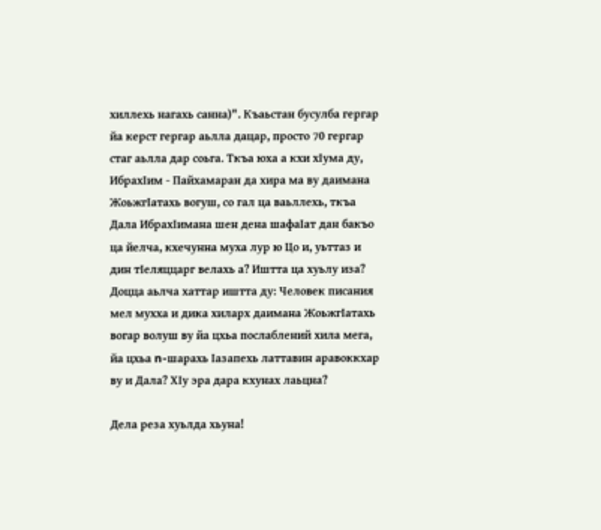хиллехь нагахь санна)". Къаьстан бусулба гергар йа керст гергар аьлла дацар, просто 70 гергар стаг аьлла дар соьга. Ткъа юха а кхи хIума ду, ИбрахIим - Пайхамаран да хира ма ву даимана ЖоьжгIатахь вогуш, со гал ца ваьллехь, ткъа Дала ИбрахIимана шен дена шафаIат дан бакъо ца йелча, кхечунна муха лур ю Цо и, уьттаз и дин тIеляццарг велахь а? Иштта ца хуьлу иза? Доцца аьлча хаттар иштта ду: Человек писания мел мухха и дика хиларх даимана ЖоьжгIатахь вогар волуш ву йа цхьа послаблений хила мега, йа цхьа n-шарахь Iазапехь латтавин аравоккхар ву и Дала? ХIу эра дара кхунах лаьцна?

Дела реза хуьлда хьуна!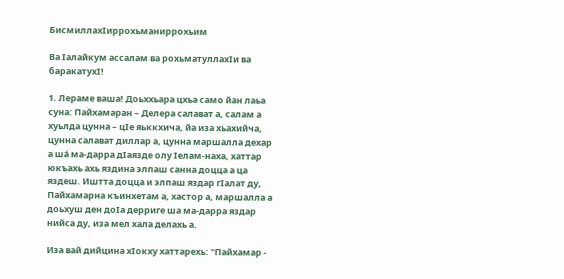БисмиллахIиррохьманиррохьим

Ва Iалайкум ассалам ва рохьматуллахIи ва баракатухI!

1. Лераме ваша! Доьххьара цхьа само йан лаьа суна: Пайхамаран – Делера салават а, салам а хуьлда цунна – цIе яьккхича, йа иза хьахийча, цунна салават диллар а, цунна маршалла дехар а ша́ ма-дарра дIаязде олу Iелам-наха, хаттар юкъахь ахь яздина элпаш санна доцца а ца яздеш. Иштта доцца и элпаш яздар гIалат ду, Пайхамарна къинхетам а, хастор а, маршалла а доьхуш ден доIа дерриге ша ма-дарра яздар нийса ду, иза мел хала делахь а.

Иза вай дийцина хIокху хаттарехь: "Пайхамар -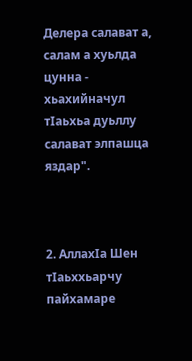Делера салават а, салам а хуьлда цунна - хьахийначул тIаьхьа дуьллу салават элпашца яздар".



2. АллахIа Шен тIаьххьарчу пайхамаре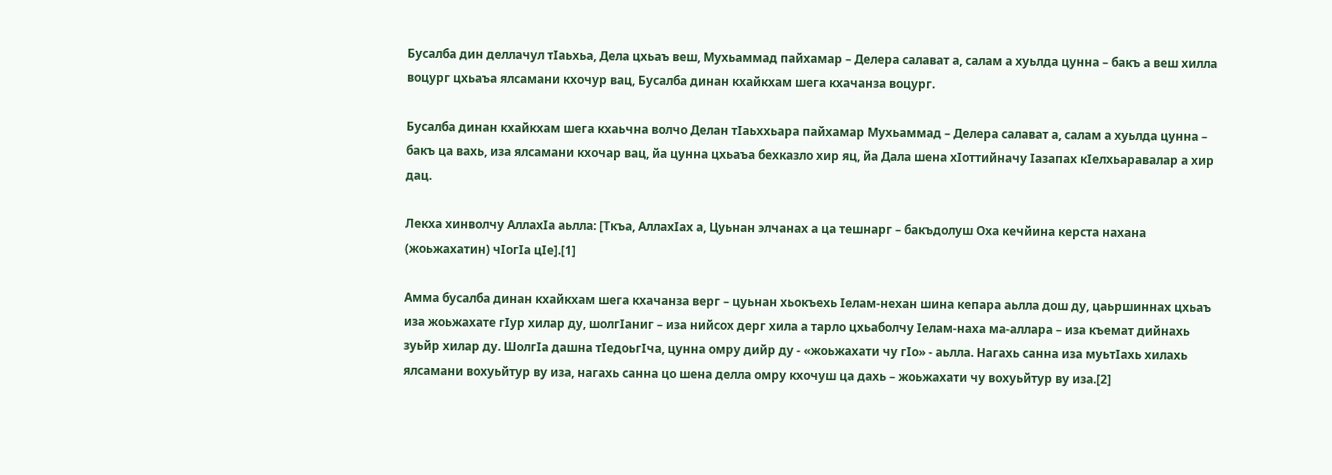Бусалба дин деллачул тIаьхьа, Дела цхьаъ веш, Мухьаммад пайхамар – Делера салават а, салам а хуьлда цунна – бакъ а веш хилла воцург цхьаъа ялсамани кхочур вац, Бусалба динан кхайкхам шега кхачанза воцург.

Бусалба динан кхайкхам шега кхаьчна волчо Делан тIаьххьара пайхамар Мухьаммад – Делера салават а, салам а хуьлда цунна – бакъ ца вахь, иза ялсамани кхочар вац, йа цунна цхьаъа бехказло хир яц, йа Дала шена хIоттийначу Iазапах кIелхьаравалар а хир дац.

Лекха хинволчу АллахIа аьлла: [Ткъа, АллахIах а, Цуьнан элчанах а ца тешнарг – бакъдолуш Оха кечйина керста нахана (жоьжахатин) чIогIа цIе].[1]

Амма бусалба динан кхайкхам шега кхачанза верг – цуьнан хьокъехь Iелам-нехан шина кепара аьлла дош ду, цаьршиннах цхьаъ иза жоьжахате гIур хилар ду, шолгIаниг – иза нийсох дерг хила а тарло цхьаболчу Iелам-наха ма-аллара – иза къемат дийнахь зуьйр хилар ду. ШолгIа дашна тIедоьгIча, цунна омру дийр ду - «жоьжахати чу гIо» - аьлла. Нагахь санна иза муьтIахь хилахь ялсамани вохуьйтур ву иза, нагахь санна цо шена делла омру кхочуш ца дахь – жоьжахати чу вохуьйтур ву иза.[2]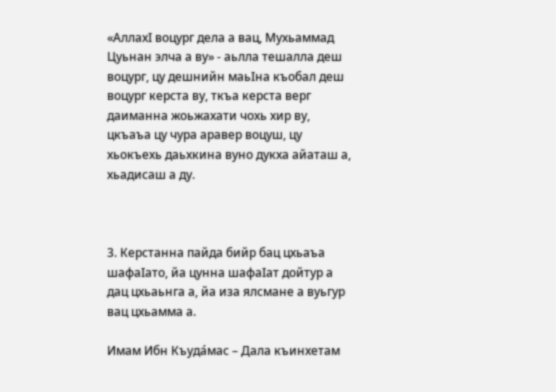«АллахI воцург дела а вац, Мухьаммад Цуьнан элча а ву» - аьлла тешалла деш воцург, цу дешнийн маьIна къобал деш воцург керста ву, ткъа керста верг даиманна жоьжахати чохь хир ву, цкъаъа цу чура аравер воцуш, цу хьокъехь даьхкина вуно дукха айаташ а, хьадисаш а ду.



3. Керстанна пайда бийр бац цхьаъа шафаIато, йа цунна шафаIат дойтур а дац цхьаьнга а, йа иза ялсмане а вуьгур вац цхьамма а.

Имам Ибн Къуда́мас – Дала къинхетам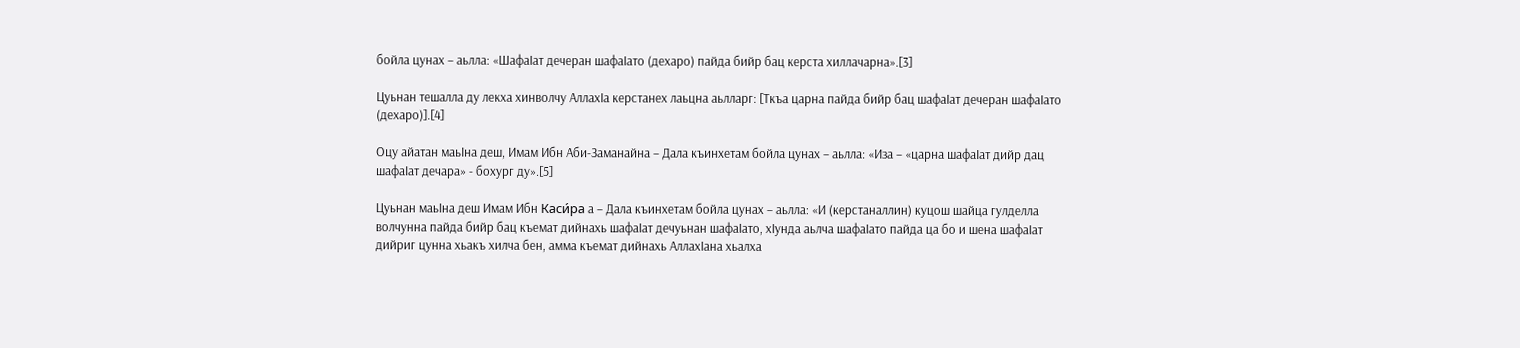бойла цунах – аьлла: «ШафаIат дечеран шафаIато (дехаро) пайда бийр бац керста хиллачарна».[3]

Цуьнан тешалла ду лекха хинволчу АллахIа керстанех лаьцна аьлларг: [Ткъа царна пайда бийр бац шафаIат дечеран шафаIато (дехаро)].[4]

Оцу айатан маьIна деш, Имам Ибн Аби-Заманайна – Дала къинхетам бойла цунах – аьлла: «Иза – «царна шафаIат дийр дац шафаIат дечара» - бохург ду».[5]

Цуьнан маьIна деш Имам Ибн Каси́ра а – Дала къинхетам бойла цунах – аьлла: «И (керстаналлин) куцош шайца гулделла волчунна пайда бийр бац къемат дийнахь шафаIат дечуьнан шафаIато, хIунда аьлча шафаIато пайда ца бо и шена шафаIат дийриг цунна хьакъ хилча бен, амма къемат дийнахь АллахIана хьалха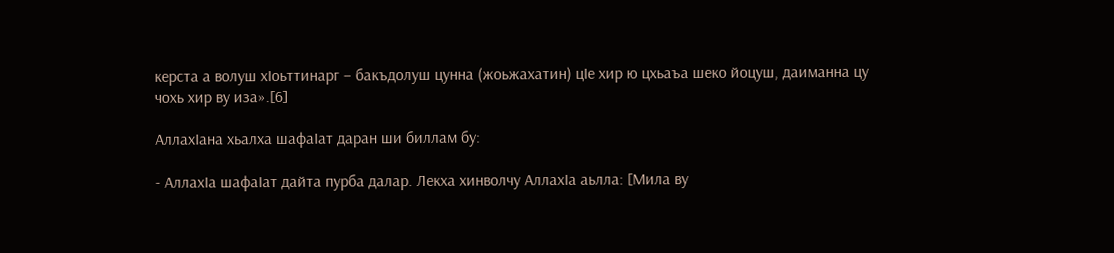керста а волуш хIоьттинарг – бакъдолуш цунна (жоьжахатин) цIе хир ю цхьаъа шеко йоцуш, даиманна цу чохь хир ву иза».[6]

АллахIана хьалха шафаIат даран ши биллам бу:

- АллахIа шафаIат дайта пурба далар. Лекха хинволчу АллахIа аьлла: [Мила ву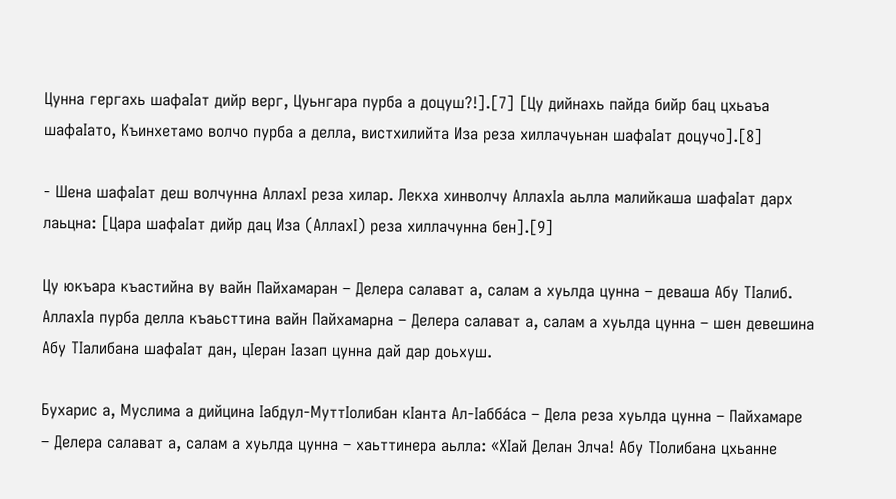Цунна гергахь шафаIат дийр верг, Цуьнгара пурба а доцуш?!].[7] [Цу дийнахь пайда бийр бац цхьаъа шафаIато, Къинхетамо волчо пурба а делла, вистхилийта Иза реза хиллачуьнан шафаIат доцучо].[8]

- Шена шафаIат деш волчунна АллахI реза хилар. Лекха хинволчу АллахIа аьлла малийкаша шафаIат дарх лаьцна: [Цара шафаIат дийр дац Иза (АллахI) реза хиллачунна бен].[9]

Цу юкъара къастийна ву вайн Пайхамаран – Делера салават а, салам а хуьлда цунна – деваша Абу ТIалиб. АллахIа пурба делла къаьсттина вайн Пайхамарна – Делера салават а, салам а хуьлда цунна – шен девешина Абу ТIалибана шафаIат дан, цIеран Iазап цунна дай дар доьхуш.

Бухарис а, Муслима а дийцина Iабдул-МуттIолибан кIанта Ал-Iаббáса – Дела реза хуьлда цунна – Пайхамаре – Делера салават а, салам а хуьлда цунна – хаьттинера аьлла: «ХIай Делан Элча! Абу ТIолибана цхьанне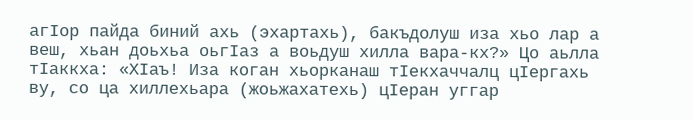агIор пайда биний ахь (эхартахь), бакъдолуш иза хьо лар а веш, хьан доьхьа оьгIаз а воьдуш хилла вара-кх?» Цо аьлла тIаккха: «ХIаъ! Иза коган хьорканаш тIекхаччалц цIергахь ву, со ца хиллехьара (жоьжахатехь) цIеран уггар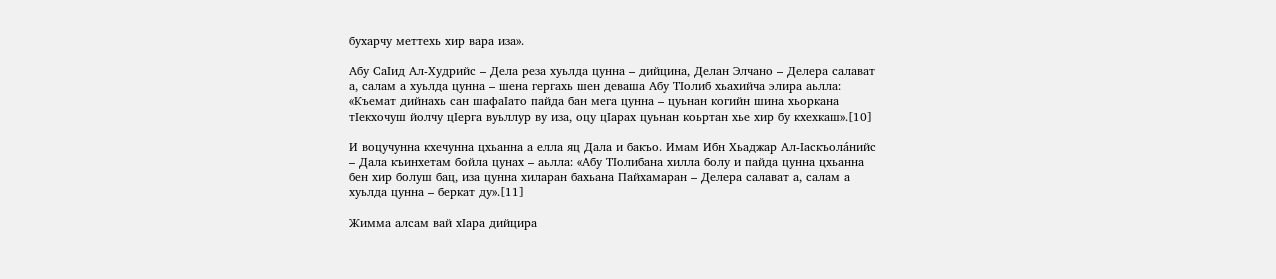бухарчу меттехь хир вара иза».

Абу СаIид Ал-Худрийс – Дела реза хуьлда цунна – дийцина, Делан Элчано – Делера салават а, салам а хуьлда цунна – шена гергахь шен деваша Абу ТIолиб хьахийча элира аьлла: «Къемат дийнахь сан шафаIато пайда бан мега цунна – цуьнан когийн шина хьоркана тIекхочуш йолчу цIерга вуьллур ву иза, оцу цIарах цуьнан коьртан хье хир бу кхехкаш».[10]

И воцучунна кхечунна цхьанна а елла яц Дала и бакъо. Имам Ибн Хьаджар Ал-Iаскъолáнийс – Дала къинхетам бойла цунах – аьлла: «Абу ТIолибана хилла болу и пайда цунна цхьанна бен хир болуш бац, иза цунна хиларан бахьана Пайхамаран – Делера салават а, салам а хуьлда цунна – беркат ду».[11]

Жимма алсам вай хIара дийцира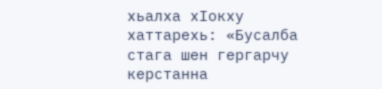хьалха хIокху хаттарехь: «Бусалба стага шен гергарчу керстанна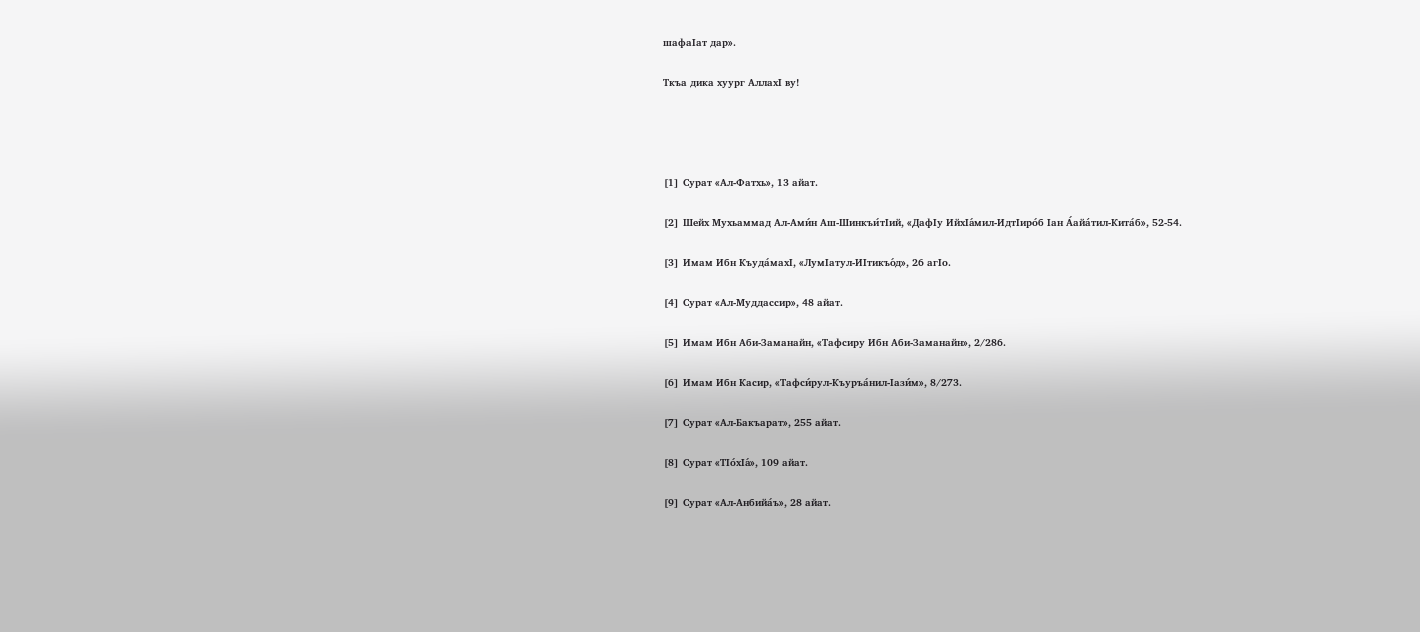шафаIат дар».

Ткъа дика хуург АллахI ву!




[1] Сурат «Ал-Фатхь», 13 айат.

[2] Шейх Мухьаммад Ал-Ами́н Аш-Шинкъи́тIий, «ДафIу ИйхIа́мил-ИдтIиро́б Iан А́айáтил-Кита́б», 52-54.

[3] Имам Ибн Къуда́махI, «ЛумIатул-ИIтикъо́д», 26 агIо.

[4] Сурат «Ал-Муддассир», 48 айат.

[5] Имам Ибн Аби-Заманайн, «Тафсиру Ибн Аби-Заманайн», 2/286.

[6] Имам Ибн Касир, «Тафси́рул-Къуръа́нил-Iази́м», 8/273.

[7] Сурат «Ал-Бакъарат», 255 айат.

[8] Сурат «ТIо́хIа́», 109 айат.

[9] Сурат «Ал-Анбийа́ъ», 28 айат.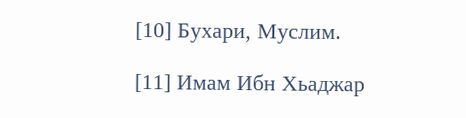[10] Бухари, Муслим.

[11] Имам Ибн Хьаджар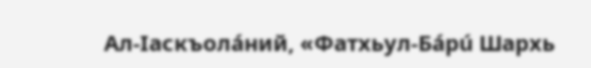Ал-Iаскъолáний, «Фатхьул-Бáрú Шархь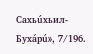Сахьúхьил-Бухáрú», 7/196.